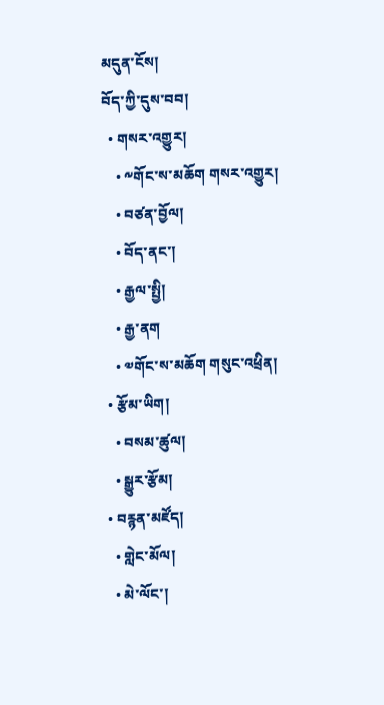མདུན་ངོས།
བོད་ཀྱི་དུས་བབ།
  • གསར་འགྱུར།
    • ༸གོང་ས་མཆོག གསར་འགྱུར།
    • བཙན་བྱོལ།
    • བོད་ནང་།
    • རྒྱལ་སྤྱི།
    • རྒྱ་ནག
    • ༧གོང་ས་མཆོག གསུང་འཕྲིན།
  • རྩོམ་ཡིག།
    • བསམ་ཚུལ།
    • སྒྱུར་རྩོམ།
  • བརྙན་མཛོད།
    • གླེང་མོལ།
    • མེ་ལོང་།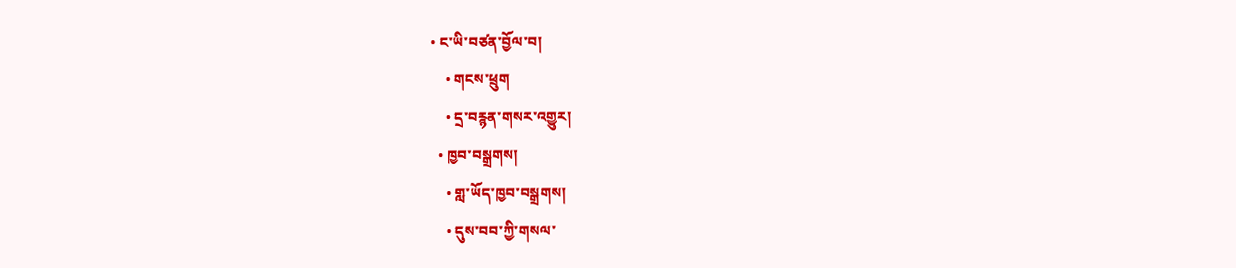• ང་ཡི་བཙན་བྱོལ་བ།
    • གངས་ཕྲུག
    • དྲ་བརྙན་གསར་འགྱུར།
  • ཁྱབ་བསྒྲགས།
    • གླ་ཡོད་ཁྱབ་བསྒྲགས།
    • དུས་བབ་ཀྱི་གསལ་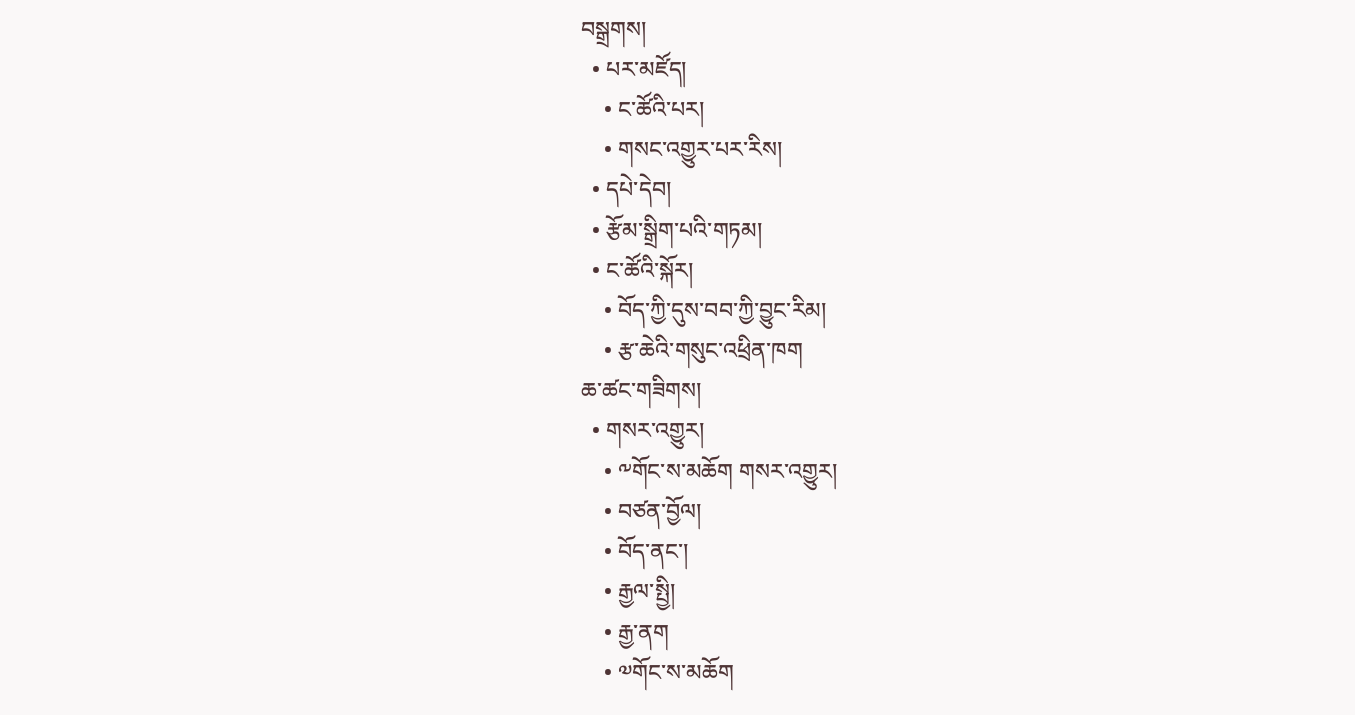བསྒྲགས།
  • པར་མཛོད།
    • ང་ཚོའི་པར།
    • གསང་འགྱུར་པར་རིས།
  • དཔེ་དེབ།
  • རྩོམ་སྒྲིག་པའི་གཏམ།
  • ང་ཚོའི་སྐོར།
    • བོད་ཀྱི་དུས་བབ་ཀྱི་བྱུང་རིམ།
    • རྩ་ཆེའི་གསུང་འཕྲིན་ཁག
ཆ་ཚང་གཟིགས།
  • གསར་འགྱུར།
    • ༸གོང་ས་མཆོག གསར་འགྱུར།
    • བཙན་བྱོལ།
    • བོད་ནང་།
    • རྒྱལ་སྤྱི།
    • རྒྱ་ནག
    • ༧གོང་ས་མཆོག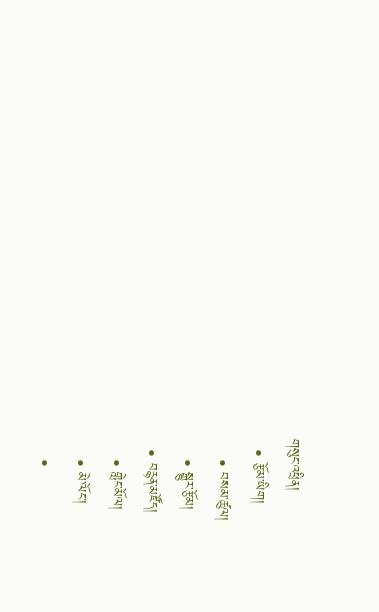གསུང་འཕྲིན།
  • རྩོམ་ཡིག།
    • བསམ་ཚུལ།
    • སྒྱུར་རྩོམ།
  • བརྙན་མཛོད།
    • གླེང་མོལ།
    • མེ་ལོང་།
    •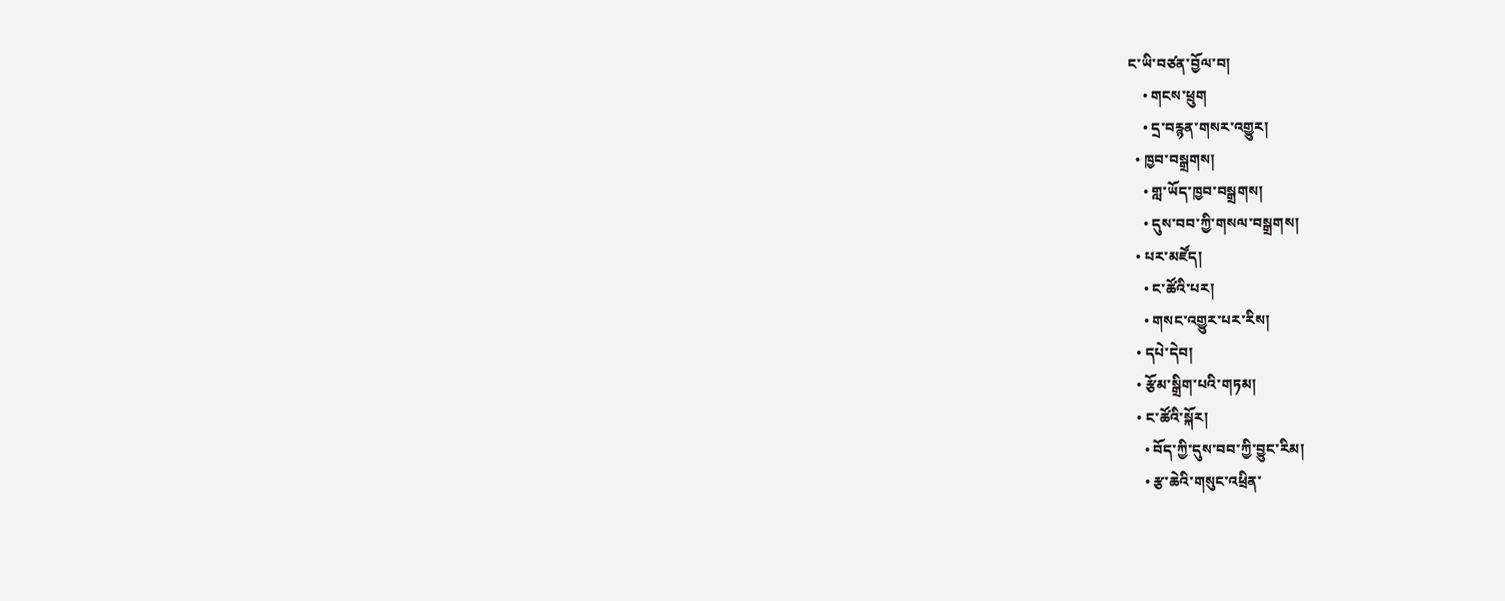ང་ཡི་བཙན་བྱོལ་བ།
    • གངས་ཕྲུག
    • དྲ་བརྙན་གསར་འགྱུར།
  • ཁྱབ་བསྒྲགས།
    • གླ་ཡོད་ཁྱབ་བསྒྲགས།
    • དུས་བབ་ཀྱི་གསལ་བསྒྲགས།
  • པར་མཛོད།
    • ང་ཚོའི་པར།
    • གསང་འགྱུར་པར་རིས།
  • དཔེ་དེབ།
  • རྩོམ་སྒྲིག་པའི་གཏམ།
  • ང་ཚོའི་སྐོར།
    • བོད་ཀྱི་དུས་བབ་ཀྱི་བྱུང་རིམ།
    • རྩ་ཆེའི་གསུང་འཕྲིན་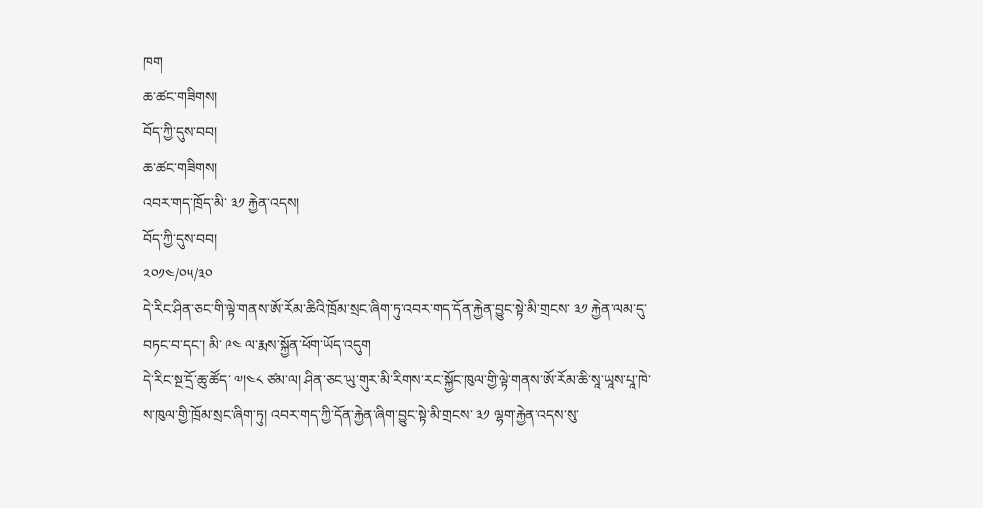ཁག
ཆ་ཚང་གཟིགས།
བོད་ཀྱི་དུས་བབ།
ཆ་ཚང་གཟིགས།
འབར་གད་ཁྲོད་མི་ ༣༡ རྐྱེན་འདས།
བོད་ཀྱི་དུས་བབ།
༢༠༡༤/༠༥/༣༠
དེ་རིང་ཤིན་ཅང་གི་ལྟེ་གནས་ཨོ་རོམ་ཆིའི་ཁྲོམ་སྲང་ཞིག་ཏུ་འབར་གད་དོན་རྐྱེན་བྱུང་སྟེ་མི་གྲངས་ ༣༡ རྐྱེན་ལམ་དུ་བཏང་བ་དང་། མི་ ༩༤ ལ་རྨས་སྐྱོན་ཕོག་ཡོད་འདུག
དེ་རིང་སྔ་དྲོ་ཆུ་ཚོད་ ༧།༤༨ ཙམ་ལ། ཤིན་ཅང་ཡུ་གུར་མི་རིགས་རང་སྐྱོང་ཁུལ་གྱི་ལྟེ་གནས་ཨོ་རོམ་ཆི་སཱ་ཡཱས་པཱ་ཁེ་ས་ཁུལ་གྱི་ཁྲོམ་སྲང་ཞིག་ཏུ། འབར་གད་ཀྱི་དོན་རྐྱེན་ཞིག་བྱུང་སྟེ་མི་གྲངས་ ༣༡ ལྷག་རྐྱེན་འདས་སུ་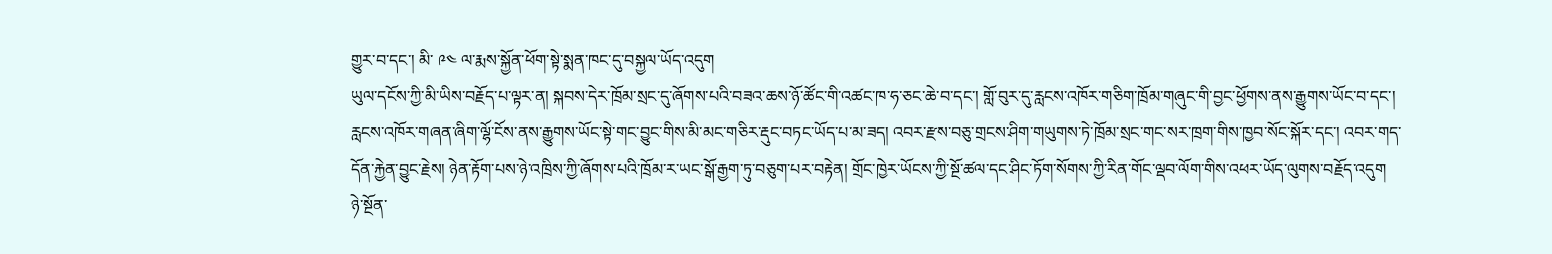གྱུར་བ་དང་། མི་ ༩༤ ལ་རྨས་སྐྱོན་ཕོག་སྟེ་སྨན་ཁང་དུ་བསྐྱལ་ཡོད་འདུག
ཡུལ་དངོས་ཀྱི་མི་ཡིས་བརྗོད་པ་ལྟར་ན། སྐབས་དེར་ཁྲོམ་སྲང་དུ་ཞོགས་པའི་བཟའ་ཆས་ཉོ་ཚོང་གི་འཚང་ཁ་ཧ་ཅང་ཆེ་བ་དང་། གློ་བུར་དུ་རླངས་འཁོར་གཅིག་ཁྲོམ་གཞུང་གི་བྱང་ཕྱོགས་ནས་རྒྱུགས་ཡོང་བ་དང་། རླངས་འཁོར་གཞན་ཞིག་ལྷོ་ངོས་ནས་རྒྱུགས་ཡོང་སྟེ་གང་བྱུང་གིས་མི་མང་གཅིར་རྡུང་བཏང་ཡོད་པ་མ་ཟད། འབར་རྫས་བཅུ་གྲངས་ཤིག་གཡུགས་ཏེ་ཁྲོམ་སྲང་གང་སར་ཁྲག་གིས་ཁྱབ་སོང་སྐོར་དང་། འབར་གད་དོན་རྐྱེན་བྱུང་རྗེས། ཉེན་རྟོག་པས་ཉེ་འཁྲིས་ཀྱི་ཞོགས་པའི་ཁྲོམ་ར་ཡང་སྒོ་རྒྱག་ཏུ་བཅུག་པར་བརྟེན། གྲོང་ཁྱེར་ཡོངས་ཀྱི་སྔོ་ཚལ་དང་ཤིང་ཏོག་སོགས་ཀྱི་རིན་གོང་ལྡབ་ལོག་གིས་འཕར་ཡོད་ལུགས་བརྗོད་འདུག
ཉེ་སྔོན་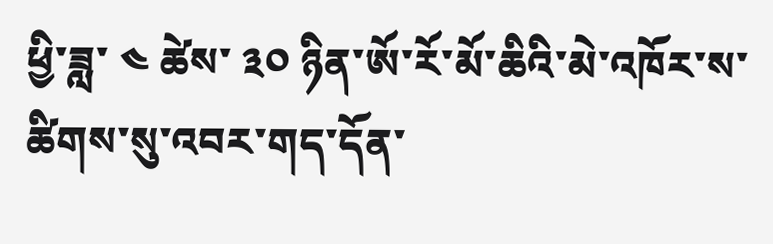ཕྱི་ཟླ་ ༤ ཚེས་ ༣༠ ཉིན་ཨོ་རོ་མོ་ཆིའི་མེ་འཁོར་ས་ཚིགས་སུ་འབར་གད་དོན་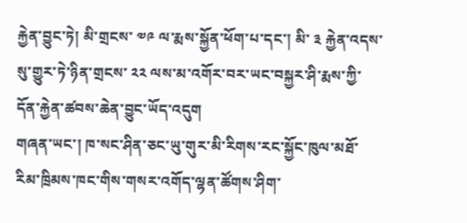རྐྱེན་བྱུང་ཏེ། མི་གྲངས་ ༧༩ ལ་རྨས་སྐྱོན་ཕོག་པ་དང་། མི་ ༣ རྐྱེན་འདས་སུ་གྱུར་ཏེ་ཉིན་གྲངས་ ༢༢ ལས་མ་འགོར་བར་ཡང་བསྐྱར་ཤི་རྨས་ཀྱི་དོན་རྐྱེན་ཚབས་ཆེན་བྱུང་ཡོད་འདུག
གཞན་ཡང་། ཁ་སང་ཤིན་ཅང་ཡུ་གུར་མི་རིགས་རང་སྐྱོང་ཁུལ་མཐོ་རིམ་ཁྲིམས་ཁང་གིས་གསར་འགོད་ལྷན་ཚོགས་ཤིག་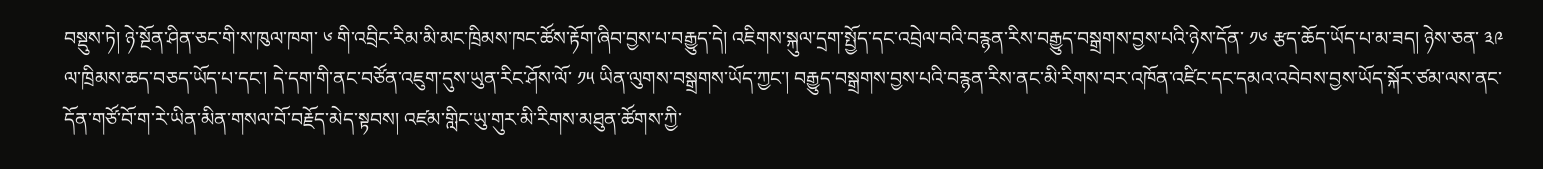བསྡུས་ཏེ། ཉེ་སྔོན་ཤིན་ཅང་གི་ས་ཁུལ་ཁག་ ༦ གི་འབྲིང་རིམ་མི་མང་ཁྲིམས་ཁང་ཚོས་རྟོག་ཞིབ་བྱས་པ་བརྒྱུད་དེ། འཇིགས་སྐུལ་དྲག་སྤྱོད་དང་འབྲེལ་བའི་བརྙན་རིས་བརྒྱུད་བསྒྲགས་བྱས་པའི་ཉེས་དོན་ ༡༦ རྩད་ཆོད་ཡོད་པ་མ་ཟད། ཉེས་ཅན་ ༣༩ ལ་ཁྲིམས་ཆད་བཅད་ཡོད་པ་དང་། དེ་དག་གི་ནང་བཙོན་འཇུག་དུས་ཡུན་རིང་ཤོས་ལོ་ ༡༥ ཡིན་ལུགས་བསྒྲགས་ཡོད་ཀྱང་། བརྒྱུད་བསྒྲགས་བྱས་པའི་བརྙན་རིས་ནང་མི་རིགས་བར་འཁོན་འཛིང་དང་དམའ་འབེབས་བྱས་ཡོད་སྐོར་ཙམ་ལས་ནང་དོན་གཙོ་བོ་ག་རེ་ཡིན་མིན་གསལ་བོ་བརྗོད་མེད་སྟབས། འཛམ་གླིང་ཡུ་གུར་མི་རིགས་མཐུན་ཚོགས་ཀྱི་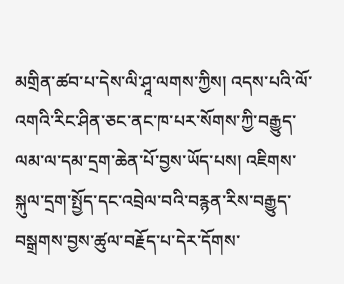མགྲིན་ཚབ་པ་དེས་ལི་ཤཱ་ལགས་ཀྱིས། འདས་པའི་ལོ་འགའི་རིང་ཤིན་ཅང་ནང་ཁ་པར་སོགས་ཀྱི་བརྒྱུད་ལམ་ལ་དམ་དྲག་ཆེན་པོ་བྱས་ཡོད་པས། འཇིགས་སྐུལ་དྲག་སྤྱོད་དང་འབྲེལ་བའི་བརྙན་རིས་བརྒྱུད་བསྒྲགས་བྱས་ཚུལ་བརྗོད་པ་དེར་དོགས་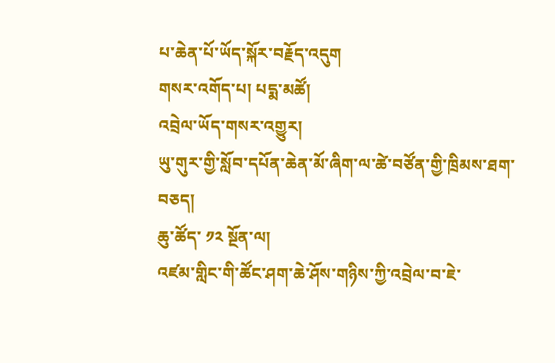པ་ཆེན་པོ་ཡོད་སྐོར་བརྗོད་འདུག
གསར་འགོད་པ། པདྨ་མཚོ།
འབྲེལ་ཡོད་གསར་འགྱུར།
ཡུ་གུར་གྱི་སློབ་དཔོན་ཆེན་མོ་ཞིག་ལ་ཚེ་བཙོན་གྱི་ཁྲིམས་ཐག་བཅད།
ཆུ་ཚོད་ ༡༢ སྔོན་ལ།
འཛམ་གླིང་གི་ཚོང་ཤག་ཆེ་ཤོས་གཉིས་ཀྱི་འབྲེལ་བ་ཇེ་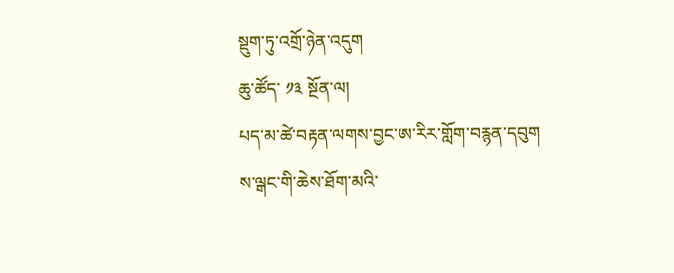སྡུག་ཏུ་འགྲོ་ཉེན་འདུག
ཆུ་ཚོད་ ༡༣ སྔོན་ལ།
པད་མ་ཚེ་བརྟན་ལགས་བྱང་ཨ་རིར་གློག་བརྙན་དབུག
ས་ལྒང་གི་ཆེས་ཐོག་མའི་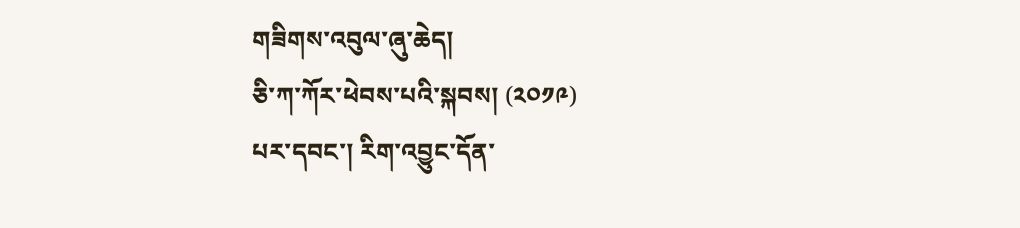གཟིགས་འབུལ་ཞུ་ཆེད།
ཅི་ཀ་ཀོར་ཕེབས་པའི་སྐབས། (༢༠༡༩)
པར་དབང་། རིག་འབྱུང་དོན་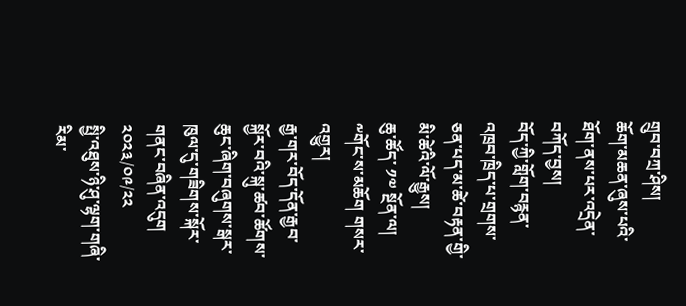གྲུབ་བཀྲ་ཤིས།
ཆོག་མཆན་ཞུས་པའི་ཐོག་ནས་པར་འདྲེན་བཀོད་བྱས།
བོད་ཀྱི་གློག་བརྙན་འཁྲབ་ཁྲིད་པ་གྲགས་ཅན་པད་མ་ཚེ་བརྟན་གྱི་མི་ཚེའི་ལོ་རྒྱུས།
ཆུ་ཚོད་ ༡༧ སྔོན་ལ།
༸གོང་ས་མཆོག གསར་འགྱུར།
རྒྱ་གར་བོད་དོན་རྒྱབ་སྐྱོར་བའི་སྐུ་ཚབ་ཚོགས་ཆུང་ཞིག་བཞུགས་སྒར་ཁུལ་དུ་གཟིགས་སྐོར་གནང་བཞིན་འདུག
༢༠༢༣/༠༩/༢༢
སྤྱི་འཐུས་ཉི་ཤུ་ལྷག་གཞི་རིམ་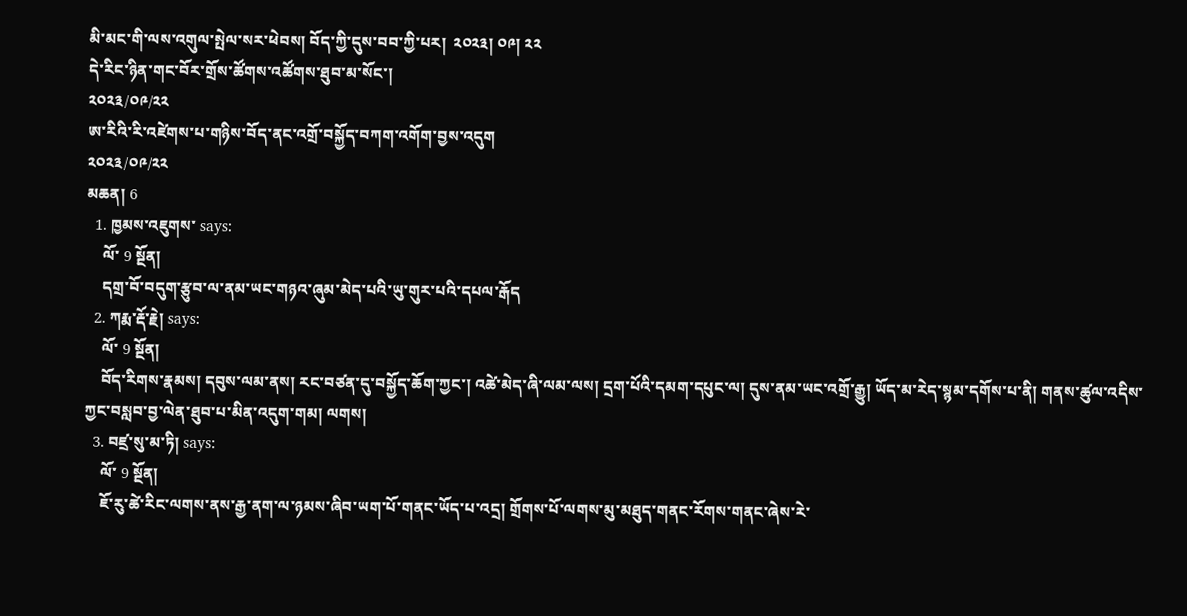མི་མང་གི་ལས་འགུལ་སྤེལ་སར་ཕེབས། བོད་ཀྱི་དུས་བབ་ཀྱི་པར།  ༢༠༢༣། ༠༩། ༢༢
དེ་རིང་ཉིན་གང་བོར་གྲོས་ཚོགས་འཚོགས་ཐུབ་མ་སོང་།
༢༠༢༣/༠༩/༢༢
ཨ་རིའི་རི་འཛེགས་པ་གཉིས་བོད་ནང་འགྲོ་བསྐྱོད་བཀག་འགོག་བྱས་འདུག
༢༠༢༣/༠༩/༢༢
མཆན། 6
  1. ཁྱམས་འཇུགས་ says:
    ལོ་ 9 སྔོན།
    དགྲ་བོ་བདུག་རྩུབ་ལ་ནམ་ཡང་གཉའ་ཞུམ་མེད་པའི་ཡུ་གུར་པའི་དཔལ་རྒོད
  2. ཀརྨ་རྡོ་རྗེ། says:
    ལོ་ 9 སྔོན།
    བོད་རིགས་རྣམས། དབུས་ལམ་ནས། རང་བཙན་དུ་བསྐྱོད་ཆོག་ཀྱང་། འཚེ་མེད་ཞི་ལམ་ལས། དྲག་པོའི་དམག་དཔུང་ལ། དུས་ནམ་ཡང་འགྲོ་རྒྱུ། ཡོད་མ་རེད་སྙམ་དགོས་པ་ནི། གནས་ཚུལ་འདིས་ཀྱང་བསླབ་བྱ་ལེན་ཐུབ་པ་མིན་འདུག་གམ། ལགས།
  3. བཛྲ་སུ་མ་ཏི། says:
    ལོ་ 9 སྔོན།
    ཇོ་རུ་ཚེ་རིང་ལགས་ནས་རྒྱ་ནག་ལ་ཉམས་ཞིབ་ཡག་པོ་གནང་ཡོད་པ་འདྲ། གྲོགས་པོ་ལགས་མུ་མཐུད་གནང་རོགས་གནང་ཞེས་རེ་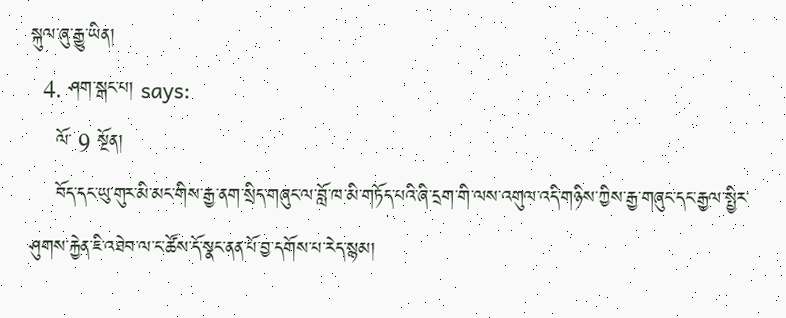སྐུལ་ཞུ་རྒྱུ་ཡིན།
  4. ཤག་སྒང་པ། says:
    ལོ་ 9 སྔོན།
    བོད་དང་ཡུ་གུར་མི་མང་གིས་རྒྱ་ནག་སྲིད་གཞུང་ལ་བློ་ཁ་མི་གཏོད་པའི་ཞི་དྲག་གི་ལས་འགུལ་འདི་གཉིས་ཀྱིས་རྒྱ་གཞུང་དང་རྒྱལ་སྤྱིར་ཤུགས་རྐྱེན་ཇི་འཐེབ་ལ་ང་ཚོས་དོ་སྣང་ནན་པོ་བྱ་དགོས་པ་རེད་སྙམ།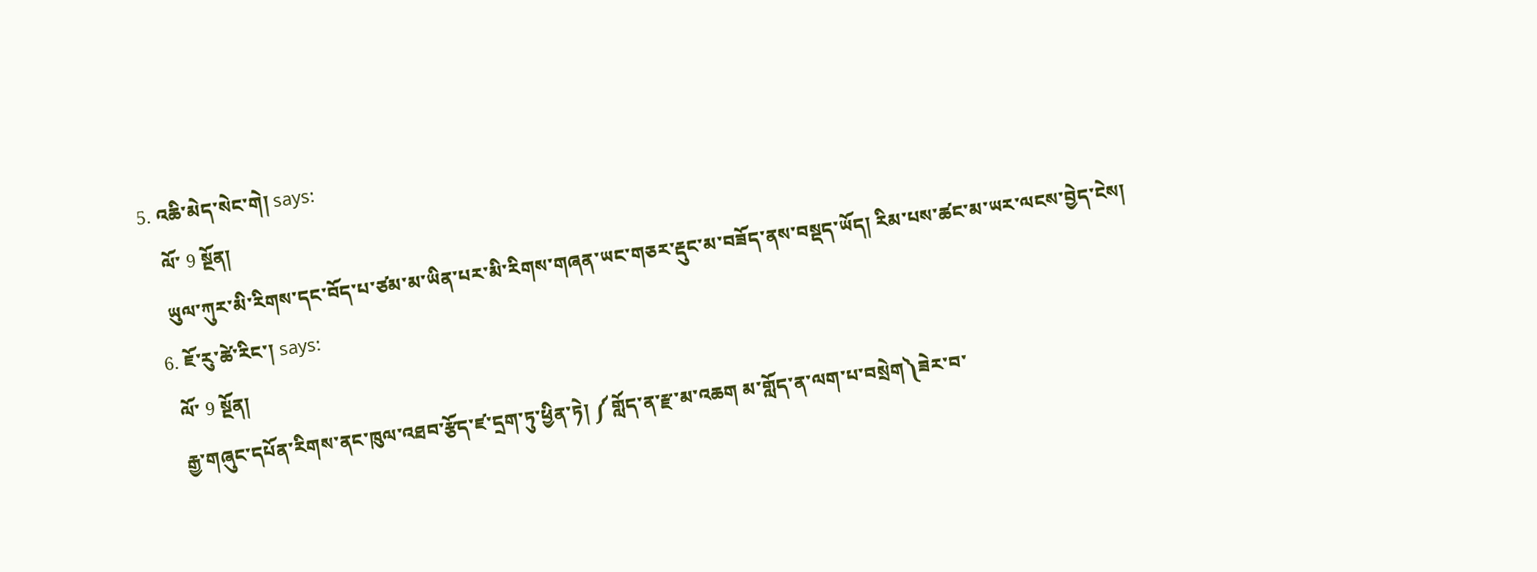5. འཆི་མེད་སེང་གེ། says:
    ལོ་ 9 སྔོན།
    ཡུལ་ཀུར་མི་རིགས་དང་བོད་པ་ཙམ་མ་ཡིན་པར་མི་རིགས་གཞན་ཡང་གཅར་རྡུང་མ་བཟོད་ནས་བསྡད་ཡོད། རིམ་པས་ཚང་མ་ཡར་ལངས་བྱེད་ངེས།
  6. ཇོ་རུ་ཚེ་རིང་། says:
    ལོ་ 9 སྔོན།
    རྒྱ་གཞུང་དཔོན་རིགས་ནང་ཁུལ་འཐབ་རྩོད་ཛ་དྲག་ཏུ་ཕྱིན་ཏེ། ༼གློད་ན་རྫ་མ་འཆག མ་གློད་ན་ལག་པ་བསྲེག༽ཟེར་བ་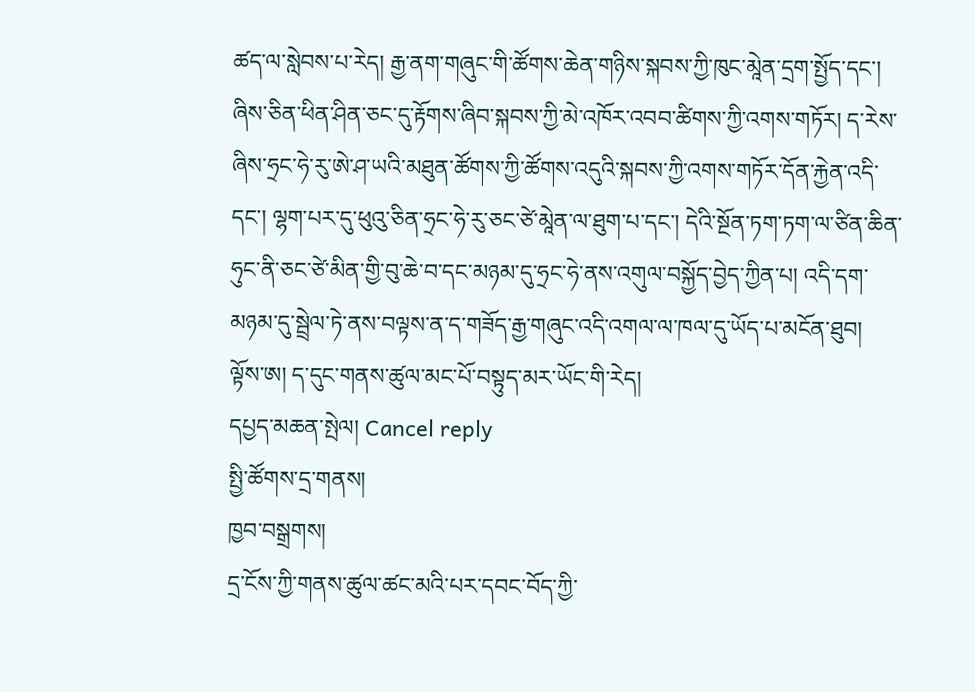ཚད་ལ་སླེབས་པ་རེད། རྒྱ་ནག་གཞུང་གི་ཚོགས་ཆེན་གཉིས་སྐབས་ཀྱི་ཁུང་མཱེན་དྲག་སྤྱོད་དང་། ཞིས་ཅིན་ཕིན་ཤིན་ཅང་དུ་རྟོགས་ཞིབ་སྐབས་ཀྱི་མེ་འཁོར་འབབ་ཚིགས་ཀྱི་འགས་གཏོར། ད་རེས་ཞིས་ཧྲང་ཧེ་རུ་ཨེ་ཤ་ཡའི་མཐུན་ཚོགས་ཀྱི་ཚོགས་འདུའི་སྐབས་ཀྱི་འགས་གཏོར་དོན་རྐྱེན་འདི་དང་། ལྷག་པར་དུ་ཕུའུ་ཅིན་ཧྲང་ཧེ་རུ་ཅང་ཙེ་མཱེན་ལ་ཐུག་པ་དང་། དེའི་སྔོན་ཏག་ཏག་ལ་ཙིན་ཆིན་ཧུང་ནི་ཅང་ཙེ་མིན་གྱི་བུ་ཆེ་བ་དང་མཉམ་དུ་ཧྲང་ཧེ་ནས་འགུལ་བསྐྱོད་བྱེད་ཀྱིན་པ། འདི་དག་མཉམ་དུ་སྦྲེལ་ཏེ་ནས་བལྟས་ན་ད་གཟོད་རྒྱ་གཞུང་འདི་འགལ་ལ་ཁལ་དུ་ཡོད་པ་མངོན་ཐུབ། ལྟོས་ཨ། ད་དུང་གནས་ཚུལ་མང་པོ་བསྟུད་མར་ཡོང་གི་རེད།
དཔྱད་མཆན་སྤེལ། Cancel reply
སྤྱི་ཚོགས་དྲ་གནས།
ཁྱབ་བསྒྲགས།
དྲ་ངོས་ཀྱི་གནས་ཚུལ་ཚང་མའི་པར་དབང་བོད་ཀྱི་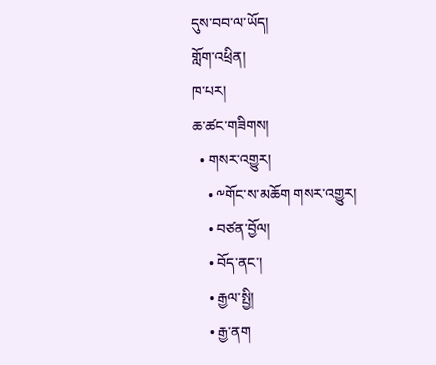དུས་བབ་ལ་ཡོད།
གློག་འཕྲིན།
ཁ་པར།
ཆ་ཚང་གཟིགས།
  • གསར་འགྱུར།
    • ༸གོང་ས་མཆོག གསར་འགྱུར།
    • བཙན་བྱོལ།
    • བོད་ནང་།
    • རྒྱལ་སྤྱི།
    • རྒྱ་ནག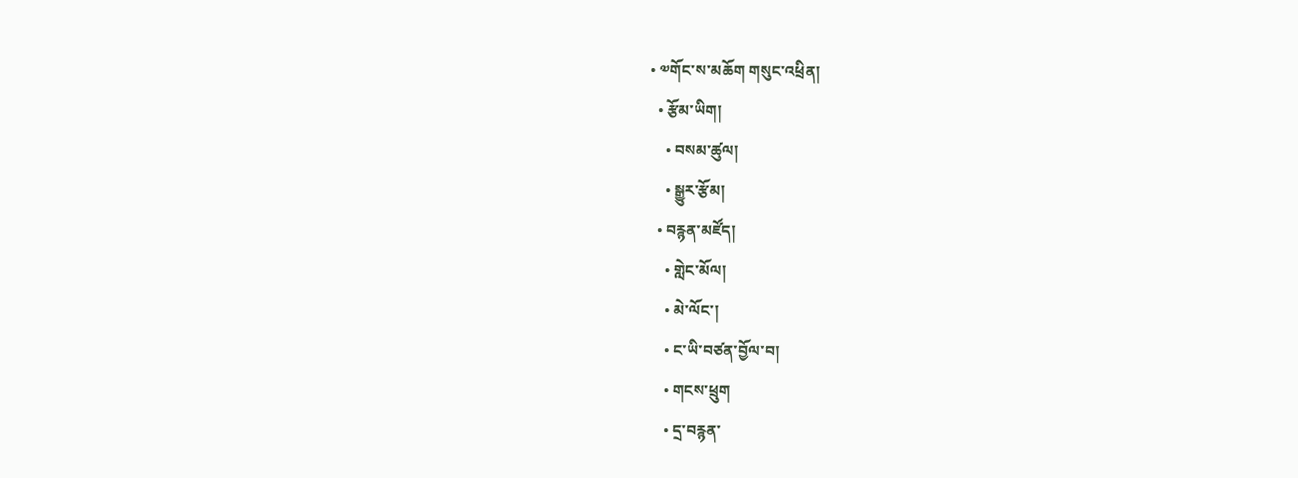• ༧གོང་ས་མཆོག གསུང་འཕྲིན།
  • རྩོམ་ཡིག།
    • བསམ་ཚུལ།
    • སྒྱུར་རྩོམ།
  • བརྙན་མཛོད།
    • གླེང་མོལ།
    • མེ་ལོང་།
    • ང་ཡི་བཙན་བྱོལ་བ།
    • གངས་ཕྲུག
    • དྲ་བརྙན་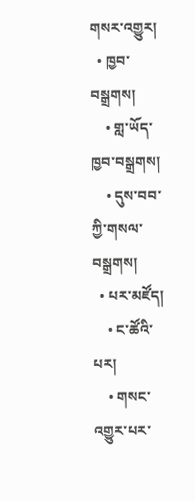གསར་འགྱུར།
  • ཁྱབ་བསྒྲགས།
    • གླ་ཡོད་ཁྱབ་བསྒྲགས།
    • དུས་བབ་ཀྱི་གསལ་བསྒྲགས།
  • པར་མཛོད།
    • ང་ཚོའི་པར།
    • གསང་འགྱུར་པར་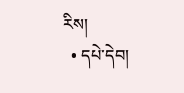རིས།
  • དཔེ་དེབ།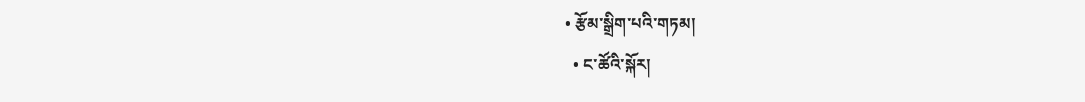• རྩོམ་སྒྲིག་པའི་གཏམ།
  • ང་ཚོའི་སྐོར།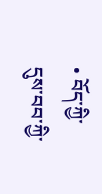• བོད་ཀྱི་དུས་བབ་ཀྱི་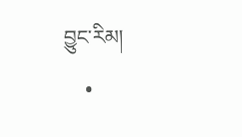བྱུང་རིམ།
    •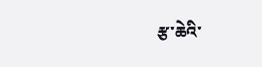རྩ་ཆེའི་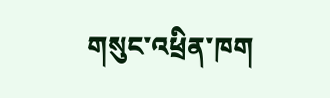གསུང་འཕྲིན་ཁག